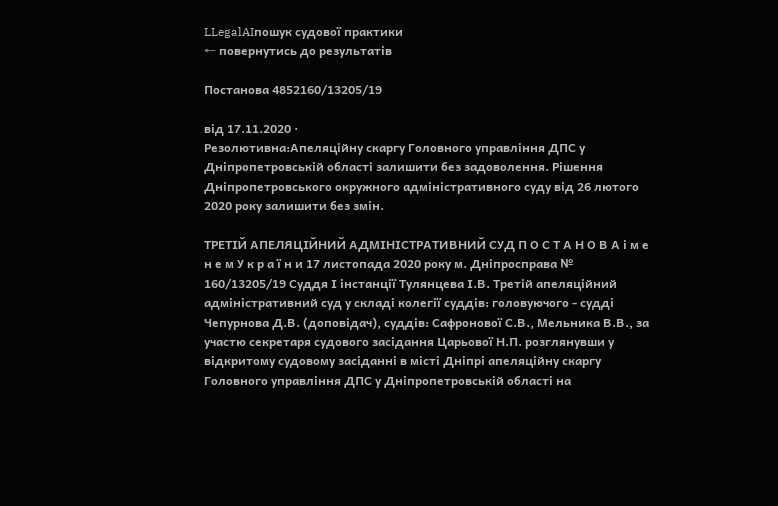LLegalAIпошук судової практики
← повернутись до результатів

Постанова 4852160/13205/19

від 17.11.2020 ·
Резолютивна:Апеляційну скаргу Головного управління ДПС у Дніпропетровській області залишити без задоволення. Рішення Дніпропетровського окружного адміністративного суду від 26 лютого 2020 року залишити без змін.

ТРЕТІЙ АПЕЛЯЦІЙНИЙ АДМІНІСТРАТИВНИЙ СУД П О С Т А Н О В А і м е н е м У к р а ї н и 17 листопада 2020 року м. Дніпросправа № 160/13205/19 Суддя І інстанції Тулянцева І.В. Третій апеляційний адміністративний суд у складі колегії суддів: головуючого - судді Чепурнова Д.В. (доповідач), суддів: Сафронової С.В., Мельника В.В., за участю секретаря судового засідання Царьової Н.П. розглянувши у відкритому судовому засіданні в місті Дніпрі апеляційну скаргу Головного управління ДПС у Дніпропетровській області на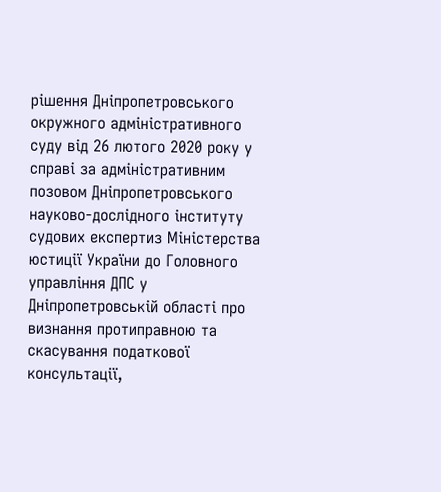рішення Дніпропетровського окружного адміністративного суду від 26 лютого 2020 року у справі за адміністративним позовом Дніпропетровського науково-дослідного інституту судових експертиз Міністерства юстиції України до Головного управління ДПС у Дніпропетровській області про визнання протиправною та скасування податкової консультації,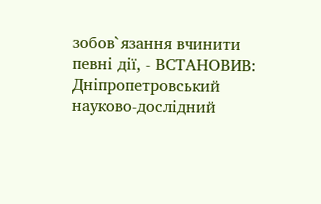зобов`язання вчинити певні дії, - ВСТАНОВИВ: Дніпропетровський науково-дослідний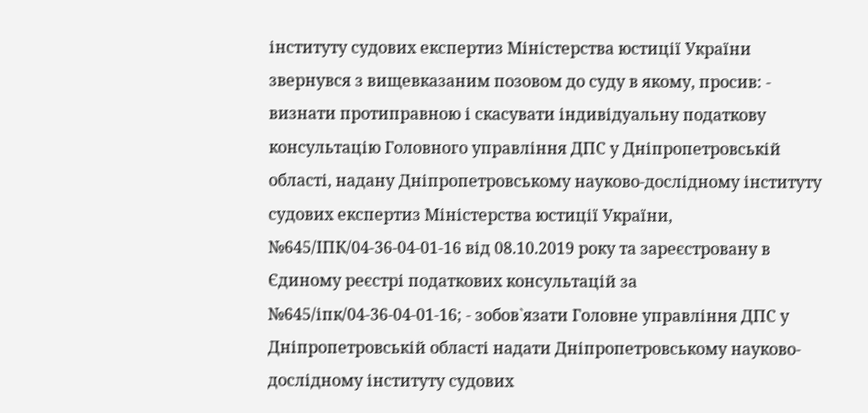інституту судових експертиз Міністерства юстиції України звернувся з вищевказаним позовом до суду в якому, просив: - визнати протиправною і скасувати індивідуальну податкову консультацію Головного управління ДПС у Дніпропетровській області, надану Дніпропетровському науково-дослідному інституту судових експертиз Міністерства юстиції України, №645/ІПК/04-36-04-01-16 від 08.10.2019 року та зареєстровану в Єдиному реєстрі податкових консультацій за №645/іпк/04-36-04-01-16; - зобов`язати Головне управління ДПС у Дніпропетровській області надати Дніпропетровському науково-дослідному інституту судових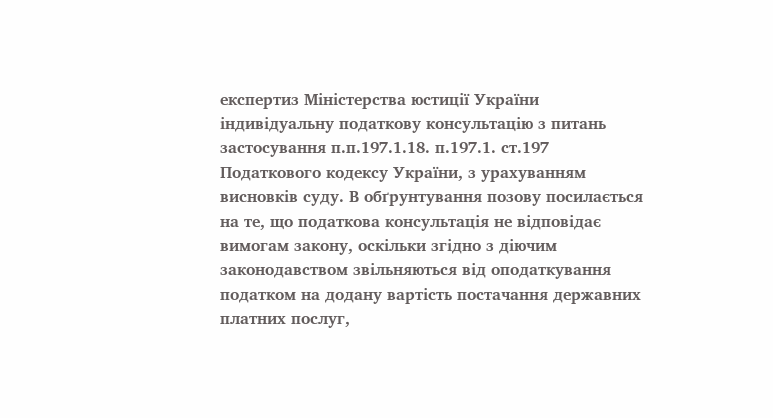експертиз Міністерства юстиції України індивідуальну податкову консультацію з питань застосування п.п.197.1.18. п.197.1. ст.197 Податкового кодексу України, з урахуванням висновків суду. В обґрунтування позову посилається на те, що податкова консультація не відповідає вимогам закону, оскільки згідно з діючим законодавством звільняються від оподаткування податком на додану вартість постачання державних платних послуг,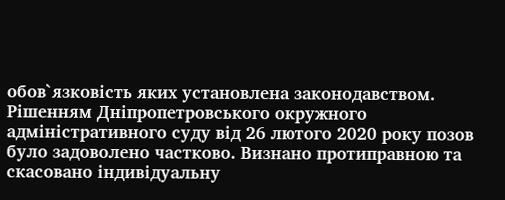обов`язковість яких установлена законодавством. Рішенням Дніпропетровського окружного адміністративного суду від 26 лютого 2020 року позов було задоволено частково. Визнано протиправною та скасовано індивідуальну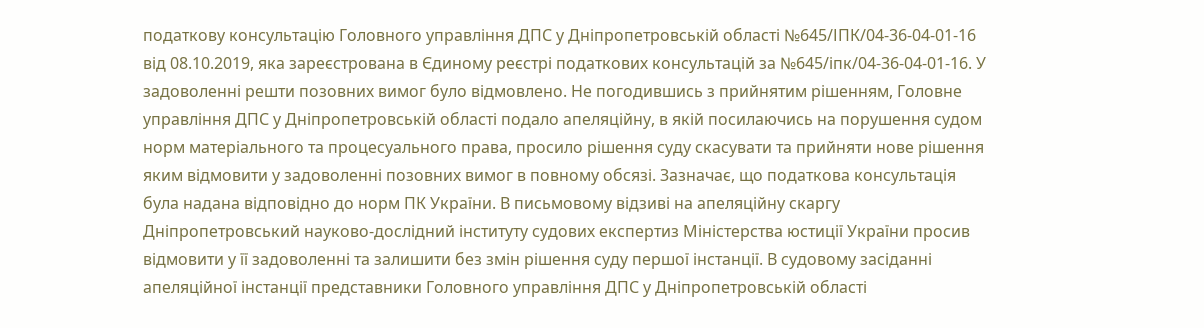податкову консультацію Головного управління ДПС у Дніпропетровській області №645/ІПК/04-36-04-01-16 від 08.10.2019, яка зареєстрована в Єдиному реєстрі податкових консультацій за №645/іпк/04-36-04-01-16. У задоволенні решти позовних вимог було відмовлено. Не погодившись з прийнятим рішенням, Головне управління ДПС у Дніпропетровській області подало апеляційну, в якій посилаючись на порушення судом норм матеріального та процесуального права, просило рішення суду скасувати та прийняти нове рішення яким відмовити у задоволенні позовних вимог в повному обсязі. Зазначає, що податкова консультація була надана відповідно до норм ПК України. В письмовому відзиві на апеляційну скаргу Дніпропетровський науково-дослідний інституту судових експертиз Міністерства юстиції України просив відмовити у її задоволенні та залишити без змін рішення суду першої інстанції. В судовому засіданні апеляційної інстанції представники Головного управління ДПС у Дніпропетровській області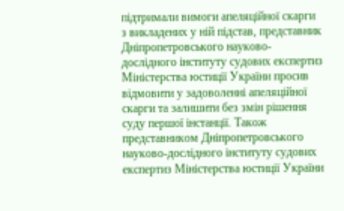підтримали вимоги апеляційної скарги з викладених у ній підстав, представник Дніпропетровського науково-дослідного інституту судових експертиз Міністерства юстиції України просив відмовити у задоволенні апеляційної скарги та залишити без змін рішення суду першої інстанції. Також представником Дніпропетровського науково-дослідного інституту судових експертиз Міністерства юстиції України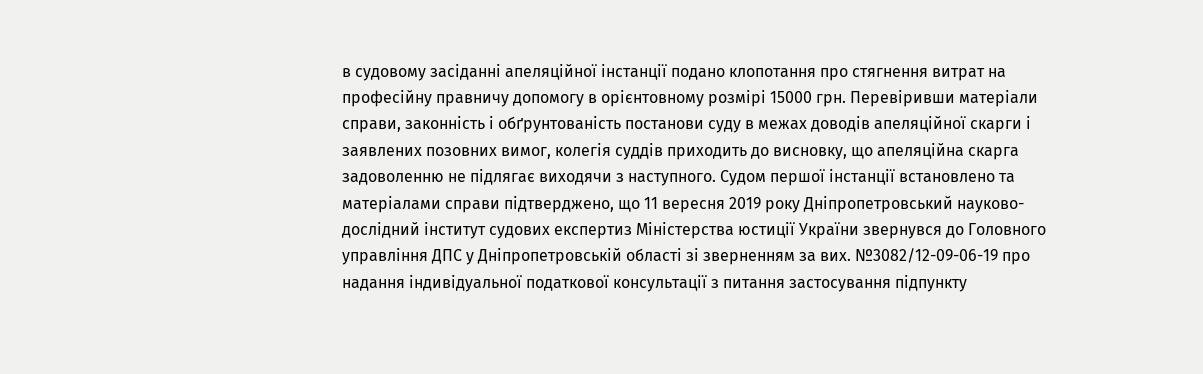в судовому засіданні апеляційної інстанції подано клопотання про стягнення витрат на професійну правничу допомогу в орієнтовному розмірі 15000 грн. Перевіривши матеріали справи, законність і обґрунтованість постанови суду в межах доводів апеляційної скарги і заявлених позовних вимог, колегія суддів приходить до висновку, що апеляційна скарга задоволенню не підлягає виходячи з наступного. Судом першої інстанції встановлено та матеріалами справи підтверджено, що 11 вересня 2019 року Дніпропетровський науково-дослідний інститут судових експертиз Міністерства юстиції України звернувся до Головного управління ДПС у Дніпропетровській області зі зверненням за вих. №3082/12-09-06-19 про надання індивідуальної податкової консультації з питання застосування підпункту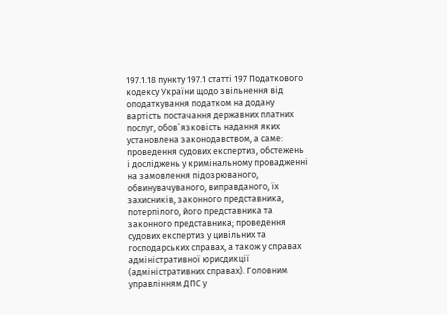197.1.18 пункту 197.1 статті 197 Податкового кодексу України щодо звільнення від оподаткування податком на додану вартість постачання державних платних послуг, обов`язковість надання яких установлена законодавством, а саме: проведення судових експертиз, обстежень і досліджень у кримінальному провадженні на замовлення підозрюваного, обвинувачуваного, виправданого, їх захисників, законного представника, потерпілого, його представника та законного представника; проведення судових експертиз у цивільних та господарських справах, а також у справах адміністративної юрисдикції (адміністративних справах). Головним управлінням ДПС у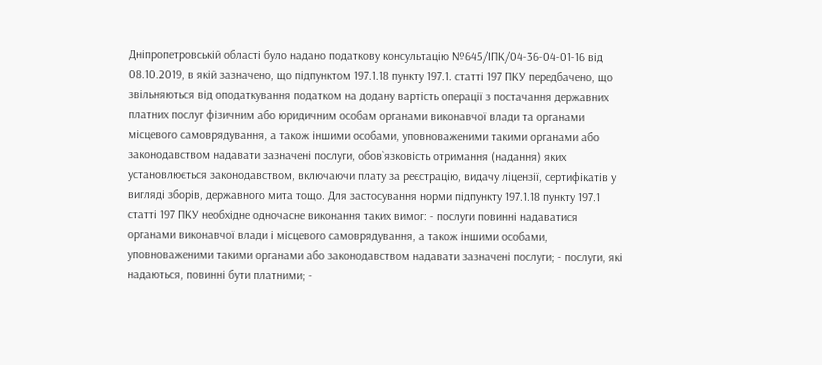Дніпропетровській області було надано податкову консультацію №645/ІПК/04-36-04-01-16 від 08.10.2019, в якій зазначено, що підпунктом 197.1.18 пункту 197.1. статті 197 ПКУ передбачено, що звільняються від оподаткування податком на додану вартість операції з постачання державних платних послуг фізичним або юридичним особам органами виконавчої влади та органами місцевого самоврядування, а також іншими особами, уповноваженими такими органами або законодавством надавати зазначені послуги, обов`язковість отримання (надання) яких установлюється законодавством, включаючи плату за реєстрацію, видачу ліцензії, сертифікатів у вигляді зборів, державного мита тощо. Для застосування норми підпункту 197.1.18 пункту 197.1 статті 197 ПКУ необхідне одночасне виконання таких вимог: - послуги повинні надаватися органами виконавчої влади і місцевого самоврядування, а також іншими особами, уповноваженими такими органами або законодавством надавати зазначені послуги; - послуги, які надаються, повинні бути платними; -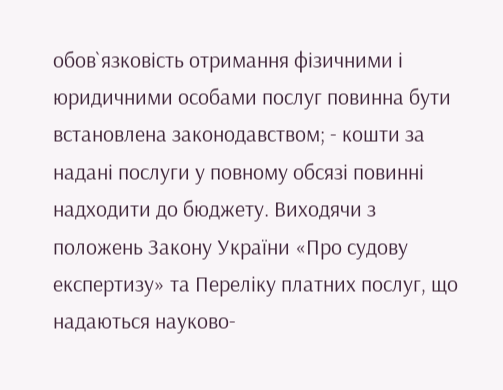обов`язковість отримання фізичними і юридичними особами послуг повинна бути встановлена законодавством; - кошти за надані послуги у повному обсязі повинні надходити до бюджету. Виходячи з положень Закону України «Про судову експертизу» та Переліку платних послуг, що надаються науково-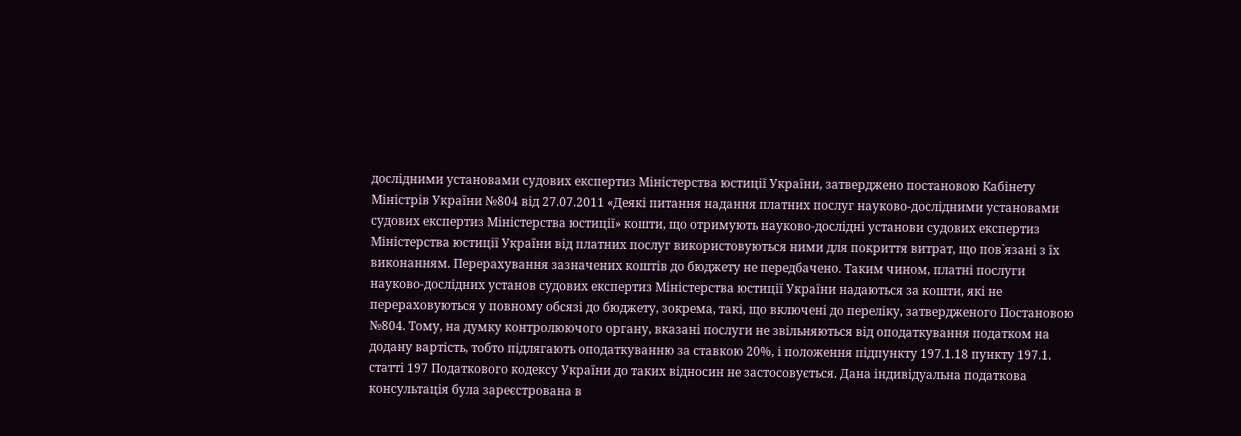дослідними установами судових експертиз Міністерства юстиції України, затверджено постановою Кабінету Міністрів України №804 від 27.07.2011 «Деякі питання надання платних послуг науково-дослідними установами судових експертиз Міністерства юстиції» кошти, що отримують науково-дослідні установи судових експертиз Міністерства юстиції України від платних послуг використовуються ними для покриття витрат, що пов`язані з їх виконанням. Перерахування зазначених коштів до бюджету не передбачено. Таким чином, платні послуги науково-дослідних установ судових експертиз Міністерства юстиції України надаються за кошти, які не перераховуються у повному обсязі до бюджету, зокрема, такі, що включені до переліку, затвердженого Постановою №804. Тому, на думку контролюючого органу, вказані послуги не звільняються від оподаткування податком на додану вартість, тобто підлягають оподаткуванню за ставкою 20%, і положення підпункту 197.1.18 пункту 197.1. статті 197 Податкового кодексу України до таких відносин не застосовується. Дана індивідуальна податкова консультація була зареєстрована в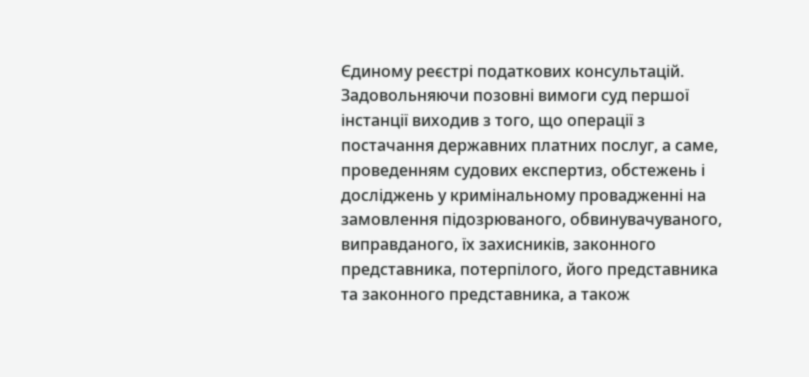Єдиному реєстрі податкових консультацій. Задовольняючи позовні вимоги суд першої інстанції виходив з того, що операції з постачання державних платних послуг, а саме, проведенням судових експертиз, обстежень і досліджень у кримінальному провадженні на замовлення підозрюваного, обвинувачуваного, виправданого, їх захисників, законного представника, потерпілого, його представника та законного представника, а також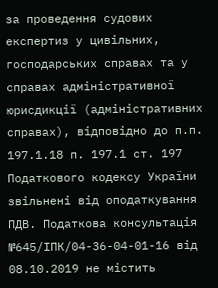за проведення судових експертиз у цивільних, господарських справах та у справах адміністративної юрисдикції (адміністративних справах), відповідно до п.п. 197.1.18 п. 197.1 ст. 197 Податкового кодексу України звільнені від оподаткування ПДВ. Податкова консультація №645/ІПК/04-36-04-01-16 від 08.10.2019 не містить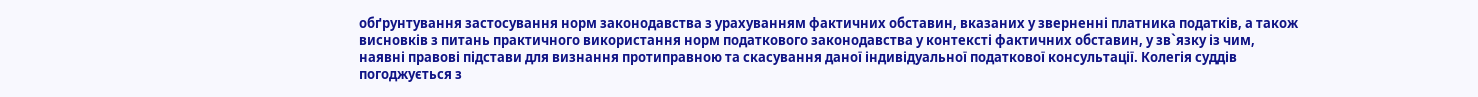обґрунтування застосування норм законодавства з урахуванням фактичних обставин, вказаних у зверненні платника податків, а також висновків з питань практичного використання норм податкового законодавства у контексті фактичних обставин, у зв`язку із чим, наявні правові підстави для визнання протиправною та скасування даної індивідуальної податкової консультації. Колегія суддів погоджується з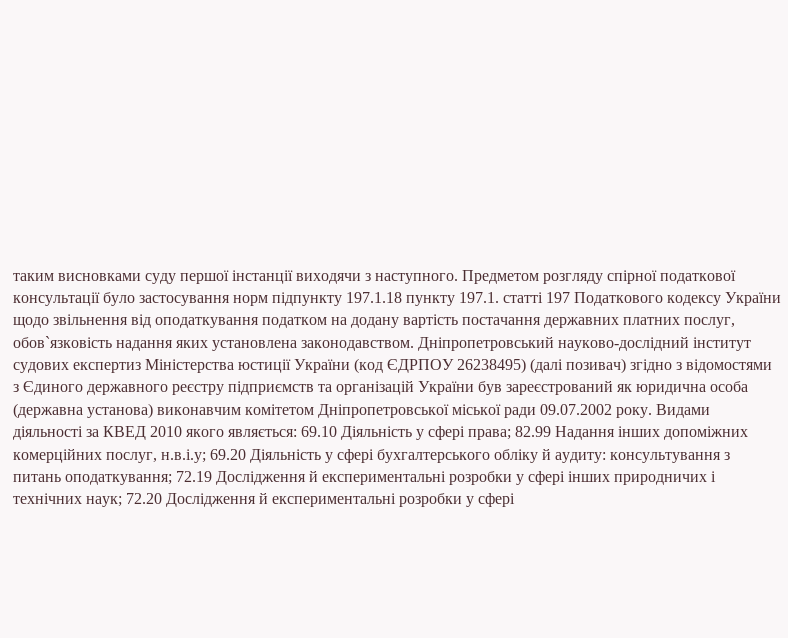таким висновками суду першої інстанції виходячи з наступного. Предметом розгляду спірної податкової консультації було застосування норм підпункту 197.1.18 пункту 197.1. статті 197 Податкового кодексу України щодо звільнення від оподаткування податком на додану вартість постачання державних платних послуг, обов`язковість надання яких установлена законодавством. Дніпропетровський науково-дослідний інститут судових експертиз Міністерства юстиції України (код ЄДРПОУ 26238495) (далі позивач) згідно з відомостями з Єдиного державного реєстру підприємств та організацій України був зареєстрований як юридична особа (державна установа) виконавчим комітетом Дніпропетровської міської ради 09.07.2002 року. Видами діяльності за КВЕД 2010 якого являється: 69.10 Діяльність у сфері права; 82.99 Надання інших допоміжних комерційних послуг, н.в.і.у; 69.20 Діяльність у сфері бухгалтерського обліку й аудиту: консультування з питань оподаткування; 72.19 Дослідження й експериментальні розробки у сфері інших природничих і технічних наук; 72.20 Дослідження й експериментальні розробки у сфері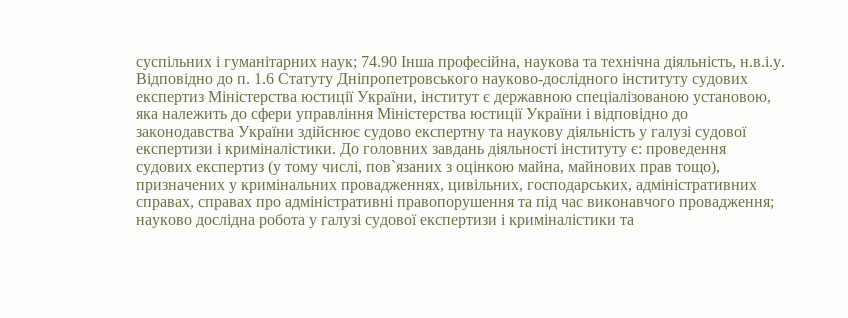суспільних і гуманітарних наук; 74.90 Інша професійна, наукова та технічна діяльність, н.в.і.у. Відповідно до п. 1.6 Статуту Дніпропетровського науково-дослідного інституту судових експертиз Міністерства юстиції України, інститут є державною спеціалізованою установою, яка належить до сфери управління Міністерства юстиції України і відповідно до законодавства України здійснює судово експертну та наукову діяльність у галузі судової експертизи і криміналістики. До головних завдань діяльності інституту є: проведення судових експертиз (у тому числі, пов`язаних з оцінкою майна, майнових прав тощо), призначених у кримінальних провадженнях, цивільних, господарських, адміністративних справах, справах про адміністративні правопорушення та під час виконавчого провадження; науково дослідна робота у галузі судової експертизи і криміналістики та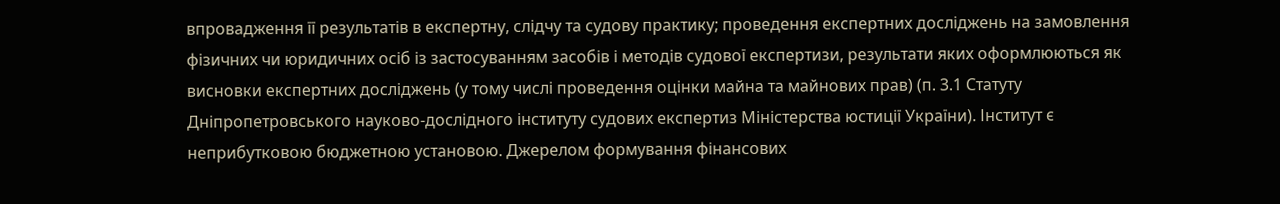впровадження її результатів в експертну, слідчу та судову практику; проведення експертних досліджень на замовлення фізичних чи юридичних осіб із застосуванням засобів і методів судової експертизи, результати яких оформлюються як висновки експертних досліджень (у тому числі проведення оцінки майна та майнових прав) (п. 3.1 Статуту Дніпропетровського науково-дослідного інституту судових експертиз Міністерства юстиції України). Інститут є неприбутковою бюджетною установою. Джерелом формування фінансових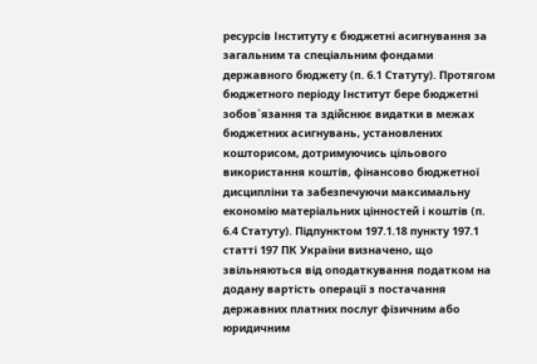ресурсів Інституту є бюджетні асигнування за загальним та спеціальним фондами державного бюджету (п. 6.1 Статуту). Протягом бюджетного періоду Інститут бере бюджетні зобов`язання та здійснює видатки в межах бюджетних асигнувань, установлених кошторисом, дотримуючись цільового використання коштів, фінансово бюджетної дисципліни та забезпечуючи максимальну економію матеріальних цінностей і коштів (п. 6.4 Статуту). Підпунктом 197.1.18 пункту 197.1 статті 197 ПК України визначено, що звільняються від оподаткування податком на додану вартість операції з постачання державних платних послуг фізичним або юридичним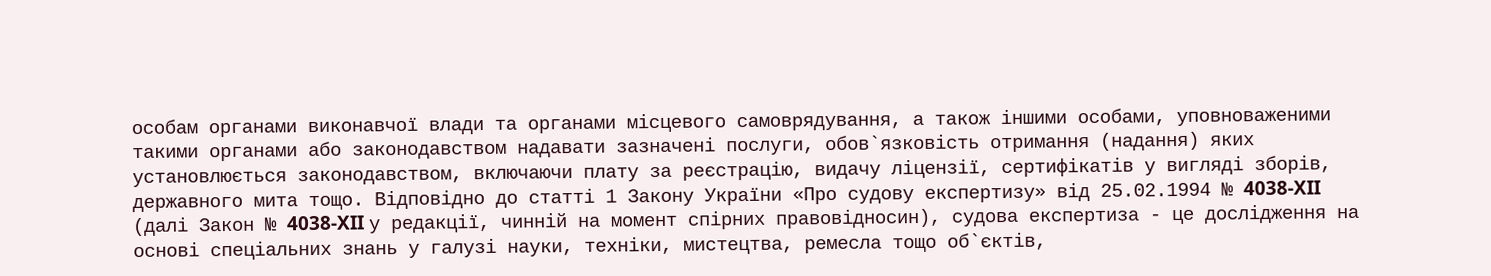особам органами виконавчої влади та органами місцевого самоврядування, а також іншими особами, уповноваженими такими органами або законодавством надавати зазначені послуги, обов`язковість отримання (надання) яких установлюється законодавством, включаючи плату за реєстрацію, видачу ліцензії, сертифікатів у вигляді зборів, державного мита тощо. Відповідно до статті 1 Закону України «Про судову експертизу» від 25.02.1994 № 4038-XII (далі Закон № 4038-XII у редакції, чинній на момент спірних правовідносин), судова експертиза - це дослідження на основі спеціальних знань у галузі науки, техніки, мистецтва, ремесла тощо об`єктів,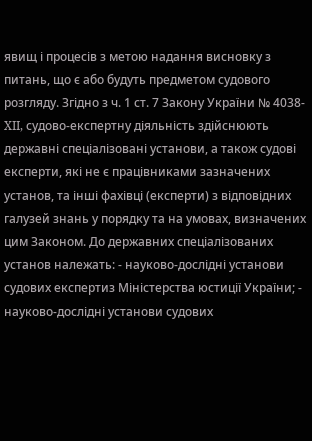явищ і процесів з метою надання висновку з питань, що є або будуть предметом судового розгляду. Згідно з ч. 1 ст. 7 Закону України № 4038-XII, судово-експертну діяльність здійснюють державні спеціалізовані установи, а також судові експерти, які не є працівниками зазначених установ, та інші фахівці (експерти) з відповідних галузей знань у порядку та на умовах, визначених цим Законом. До державних спеціалізованих установ належать: - науково-дослідні установи судових експертиз Міністерства юстиції України; - науково-дослідні установи судових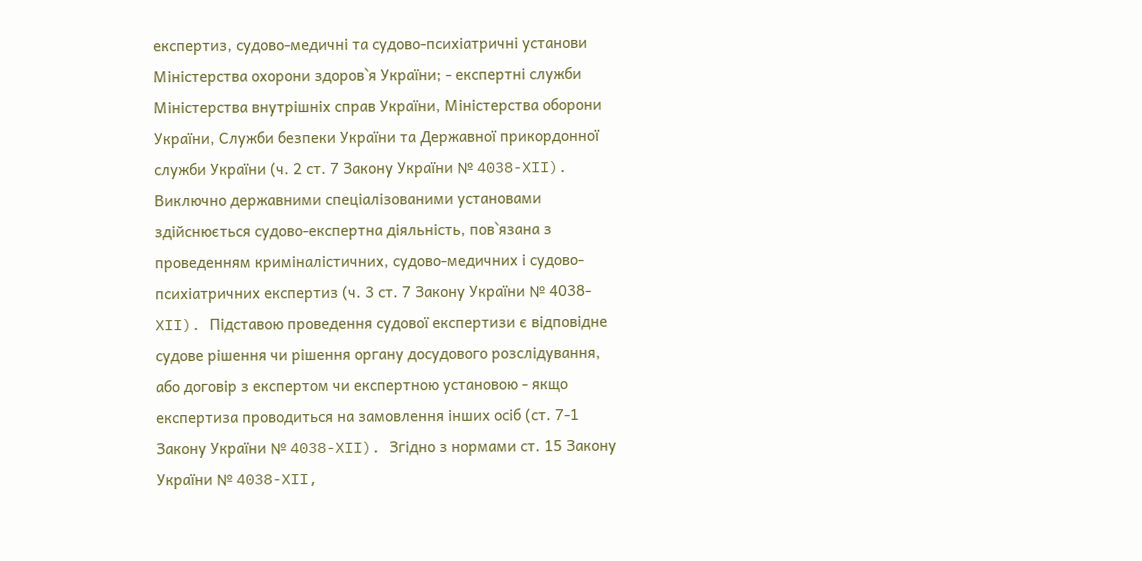експертиз, судово-медичні та судово-психіатричні установи Міністерства охорони здоров`я України; - експертні служби Міністерства внутрішніх справ України, Міністерства оборони України, Служби безпеки України та Державної прикордонної служби України (ч. 2 ст. 7 Закону України № 4038-XII). Виключно державними спеціалізованими установами здійснюється судово-експертна діяльність, пов`язана з проведенням криміналістичних, судово-медичних і судово-психіатричних експертиз (ч. 3 ст. 7 Закону України № 4038-XII). Підставою проведення судової експертизи є відповідне судове рішення чи рішення органу досудового розслідування, або договір з експертом чи експертною установою - якщо експертиза проводиться на замовлення інших осіб (ст. 7-1 Закону України № 4038-XII). Згідно з нормами ст. 15 Закону України № 4038-XII,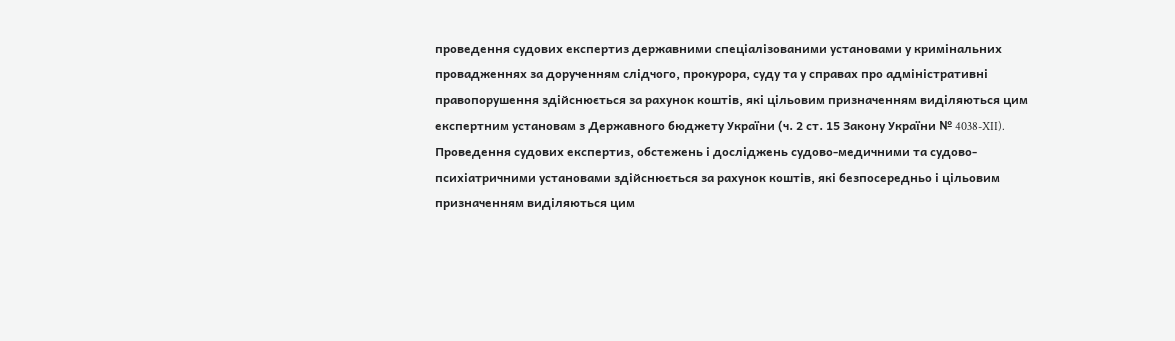проведення судових експертиз державними спеціалізованими установами у кримінальних провадженнях за дорученням слідчого, прокурора, суду та у справах про адміністративні правопорушення здійснюється за рахунок коштів, які цільовим призначенням виділяються цим експертним установам з Державного бюджету України (ч. 2 ст. 15 Закону України № 4038-XII). Проведення судових експертиз, обстежень і досліджень судово-медичними та судово-психіатричними установами здійснюється за рахунок коштів, які безпосередньо і цільовим призначенням виділяються цим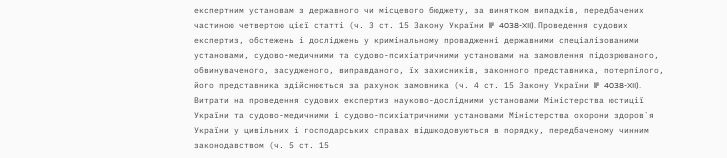експертним установам з державного чи місцевого бюджету, за винятком випадків, передбачених частиною четвертою цієї статті (ч. 3 ст. 15 Закону України № 4038-XII). Проведення судових експертиз, обстежень і досліджень у кримінальному провадженні державними спеціалізованими установами, судово-медичними та судово-психіатричними установами на замовлення підозрюваного, обвинуваченого, засудженого, виправданого, їх захисників, законного представника, потерпілого, його представника здійснюється за рахунок замовника (ч. 4 ст. 15 Закону України № 4038-XII). Витрати на проведення судових експертиз науково-дослідними установами Міністерства юстиції України та судово-медичними і судово-психіатричними установами Міністерства охорони здоров`я України у цивільних і господарських справах відшкодовуються в порядку, передбаченому чинним законодавством (ч. 5 ст. 15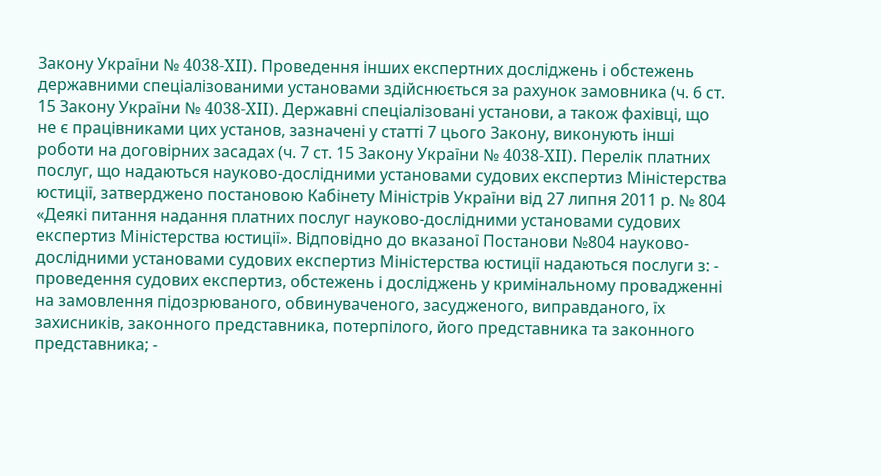Закону України № 4038-XII). Проведення інших експертних досліджень і обстежень державними спеціалізованими установами здійснюється за рахунок замовника (ч. 6 ст. 15 Закону України № 4038-XII). Державні спеціалізовані установи, а також фахівці, що не є працівниками цих установ, зазначені у статті 7 цього Закону, виконують інші роботи на договірних засадах (ч. 7 ст. 15 Закону України № 4038-XII). Перелік платних послуг, що надаються науково-дослідними установами судових експертиз Міністерства юстиції, затверджено постановою Кабінету Міністрів України від 27 липня 2011 р. № 804 «Деякі питання надання платних послуг науково-дослідними установами судових експертиз Міністерства юстиції». Відповідно до вказаної Постанови №804 науково-дослідними установами судових експертиз Міністерства юстиції надаються послуги з: - проведення судових експертиз, обстежень і досліджень у кримінальному провадженні на замовлення підозрюваного, обвинуваченого, засудженого, виправданого, їх захисників, законного представника, потерпілого, його представника та законного представника; -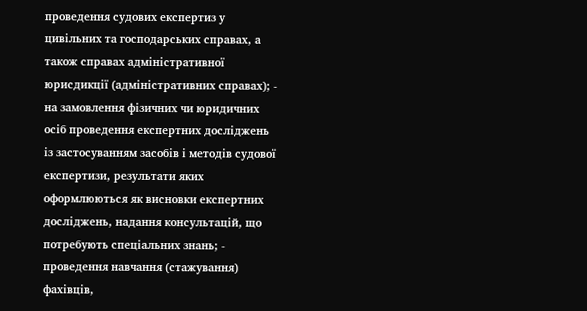проведення судових експертиз у цивільних та господарських справах, а також справах адміністративної юрисдикції (адміністративних справах); - на замовлення фізичних чи юридичних осіб проведення експертних досліджень із застосуванням засобів і методів судової експертизи, результати яких оформлюються як висновки експертних досліджень, надання консультацій, що потребують спеціальних знань; - проведення навчання (стажування) фахівців,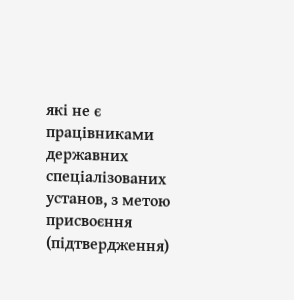які не є працівниками державних спеціалізованих установ, з метою присвоєння (підтвердження)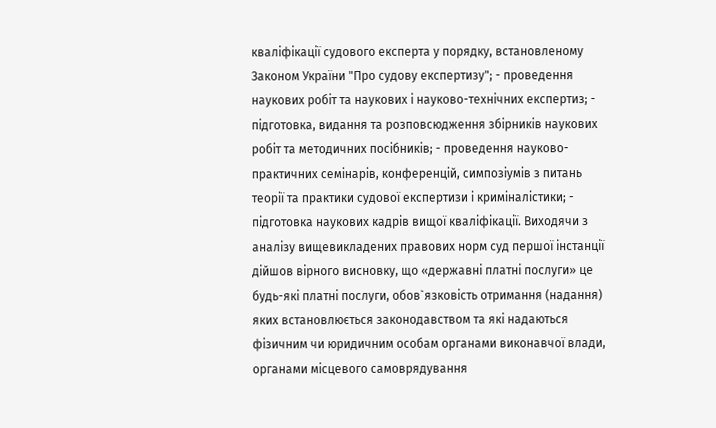кваліфікації судового експерта у порядку, встановленому Законом України "Про судову експертизу"; - проведення наукових робіт та наукових і науково-технічних експертиз; - підготовка, видання та розповсюдження збірників наукових робіт та методичних посібників; - проведення науково-практичних семінарів, конференцій, симпозіумів з питань теорії та практики судової експертизи і криміналістики; - підготовка наукових кадрів вищої кваліфікації. Виходячи з аналізу вищевикладених правових норм суд першої інстанції дійшов вірного висновку, що «державні платні послуги» це будь-які платні послуги, обов`язковість отримання (надання) яких встановлюється законодавством та які надаються фізичним чи юридичним особам органами виконавчої влади, органами місцевого самоврядування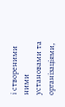і створеними ними установами та організаціями,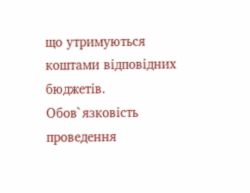що утримуються коштами відповідних бюджетів. Обов`язковість проведення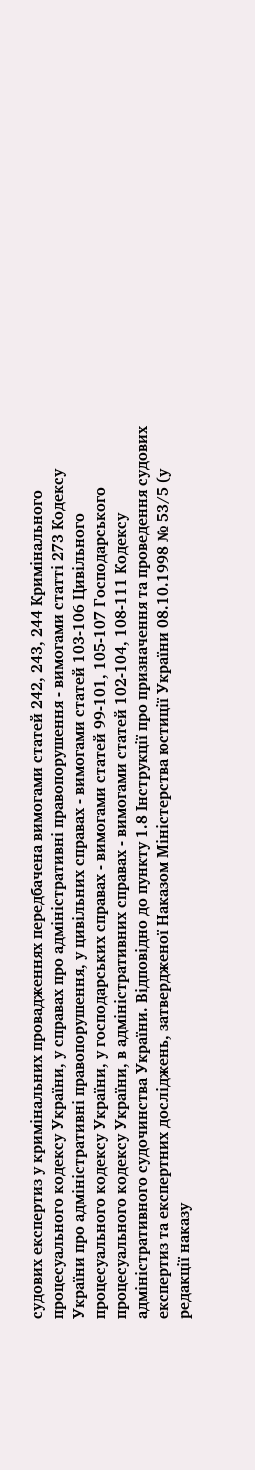судових експертиз у кримінальних провадженнях передбачена вимогами статей 242, 243, 244 Кримінального процесуального кодексу України, у справах про адміністративні правопорушення - вимогами статті 273 Кодексу України про адміністративні правопорушення, у цивільних справах - вимогами статей 103-106 Цивільного процесуального кодексу України, у господарських справах - вимогами статей 99-101, 105-107 Господарського процесуального кодексу України, в адміністративних справах - вимогами статей 102-104, 108-111 Кодексу адміністративного судочинства України. Відповідно до пункту 1.8 Інструкції про призначення та проведення судових експертиз та експертних досліджень, затвердженої Наказом Міністерства юстиції України 08.10.1998 № 53/5 (у редакції наказу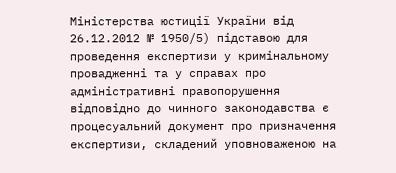Міністерства юстиції України від 26.12.2012 № 1950/5) підставою для проведення експертизи у кримінальному провадженні та у справах про адміністративні правопорушення відповідно до чинного законодавства є процесуальний документ про призначення експертизи, складений уповноваженою на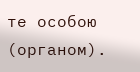те особою (органом).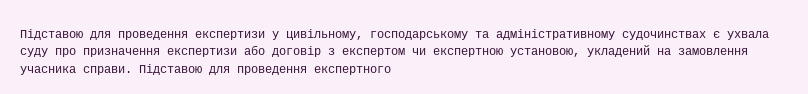Підставою для проведення експертизи у цивільному, господарському та адміністративному судочинствах є ухвала суду про призначення експертизи або договір з експертом чи експертною установою, укладений на замовлення учасника справи. Підставою для проведення експертного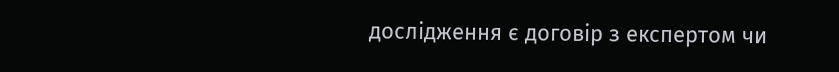дослідження є договір з експертом чи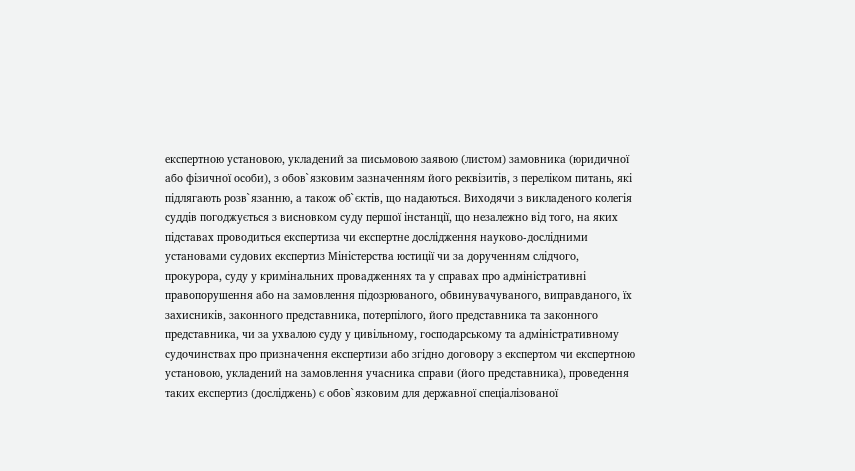експертною установою, укладений за письмовою заявою (листом) замовника (юридичної або фізичної особи), з обов`язковим зазначенням його реквізитів, з переліком питань, які підлягають розв`язанню, а також об`єктів, що надаються. Виходячи з викладеного колегія суддів погоджується з висновком суду першої інстанції, що незалежно від того, на яких підставах проводиться експертиза чи експертне дослідження науково-дослідними установами судових експертиз Міністерства юстиції чи за дорученням слідчого, прокурора, суду у кримінальних провадженнях та у справах про адміністративні правопорушення або на замовлення підозрюваного, обвинувачуваного, виправданого, їх захисників, законного представника, потерпілого, його представника та законного представника, чи за ухвалою суду у цивільному, господарському та адміністративному судочинствах про призначення експертизи або згідно договору з експертом чи експертною установою, укладений на замовлення учасника справи (його представника), проведення таких експертиз (досліджень) є обов`язковим для державної спеціалізованої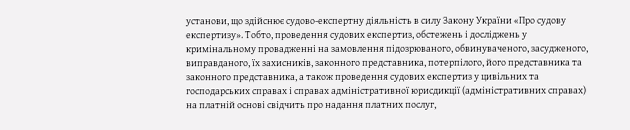установи, що здійснює судово-експертну діяльність в силу Закону України «Про судову експертизу». Тобто, проведення судових експертиз, обстежень і досліджень у кримінальному провадженні на замовлення підозрюваного, обвинуваченого, засудженого, виправданого, їх захисників, законного представника, потерпілого, його представника та законного представника, а також проведення судових експертиз у цивільних та господарських справах і справах адміністративної юрисдикції (адміністративних справах) на платній основі свідчить про надання платних послуг,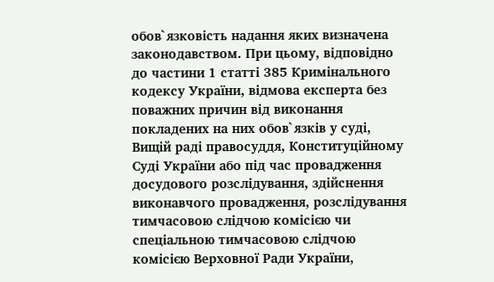обов`язковість надання яких визначена законодавством. При цьому, відповідно до частини 1 статті 385 Кримінального кодексу України, відмова експерта без поважних причин від виконання покладених на них обов`язків у суді, Вищій раді правосуддя, Конституційному Суді України або під час провадження досудового розслідування, здійснення виконавчого провадження, розслідування тимчасовою слідчою комісією чи спеціальною тимчасовою слідчою комісією Верховної Ради України,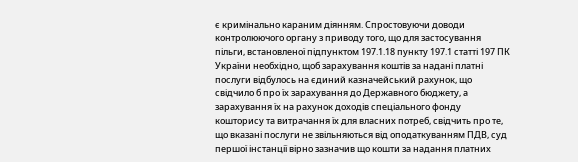є кримінально караним діянням. Спростовуючи доводи контролюючого органу з приводу того, що для застосування пільги, встановленої підпунктом 197.1.18 пункту 197.1 статті 197 ПК України необхідно, щоб зарахування коштів за надані платні послуги відбулось на єдиний казначейський рахунок, що свідчило б про їх зарахування до Державного бюджету, а зарахування їх на рахунок доходів спеціального фонду кошторису та витрачання їх для власних потреб, свідчить про те, що вказані послуги не звільняються від оподаткуванням ПДВ, суд першої інстанції вірно зазначив що кошти за надання платних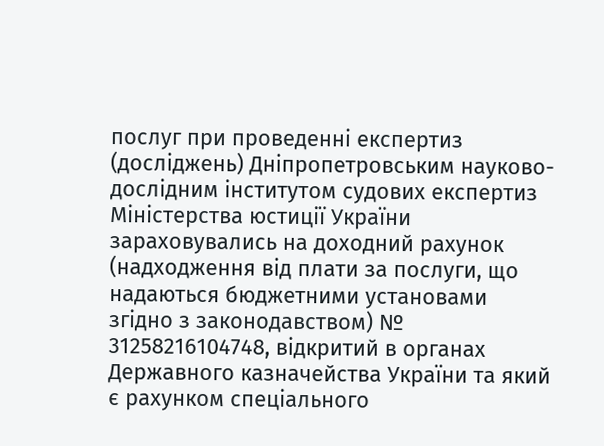послуг при проведенні експертиз (досліджень) Дніпропетровським науково-дослідним інститутом судових експертиз Міністерства юстиції України зараховувались на доходний рахунок (надходження від плати за послуги, що надаються бюджетними установами згідно з законодавством) № 31258216104748, відкритий в органах Державного казначейства України та який є рахунком спеціального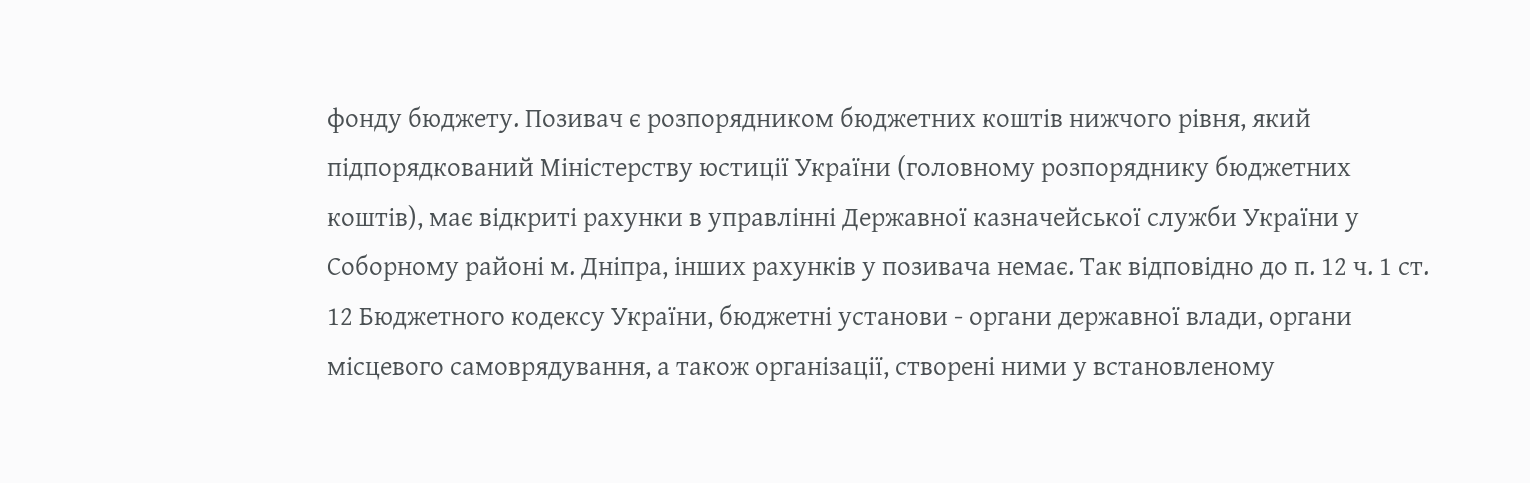фонду бюджету. Позивач є розпорядником бюджетних коштів нижчого рівня, який підпорядкований Міністерству юстиції України (головному розпоряднику бюджетних коштів), має відкриті рахунки в управлінні Державної казначейської служби України у Соборному районі м. Дніпра, інших рахунків у позивача немає. Так відповідно до п. 12 ч. 1 ст. 12 Бюджетного кодексу України, бюджетні установи - органи державної влади, органи місцевого самоврядування, а також організації, створені ними у встановленому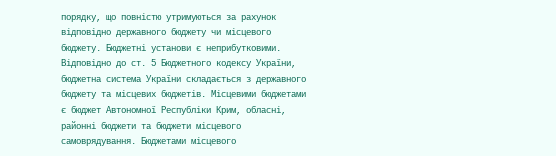порядку, що повністю утримуються за рахунок відповідно державного бюджету чи місцевого бюджету. Бюджетні установи є неприбутковими. Відповідно до ст. 5 Бюджетного кодексу України, бюджетна система України складається з державного бюджету та місцевих бюджетів. Місцевими бюджетами є бюджет Автономної Республіки Крим, обласні, районні бюджети та бюджети місцевого самоврядування. Бюджетами місцевого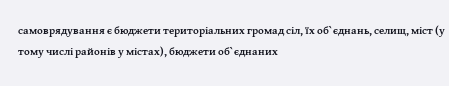самоврядування є бюджети територіальних громад сіл, їх об`єднань, селищ, міст (у тому числі районів у містах), бюджети об`єднаних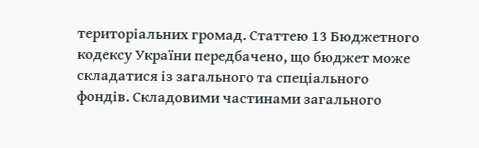територіальних громад. Статтею 13 Бюджетного кодексу України передбачено, що бюджет може складатися із загального та спеціального фондів. Складовими частинами загального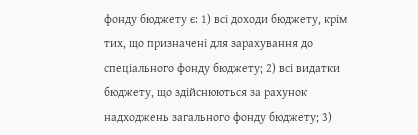фонду бюджету є: 1) всі доходи бюджету, крім тих, що призначені для зарахування до спеціального фонду бюджету; 2) всі видатки бюджету, що здійснюються за рахунок надходжень загального фонду бюджету; 3)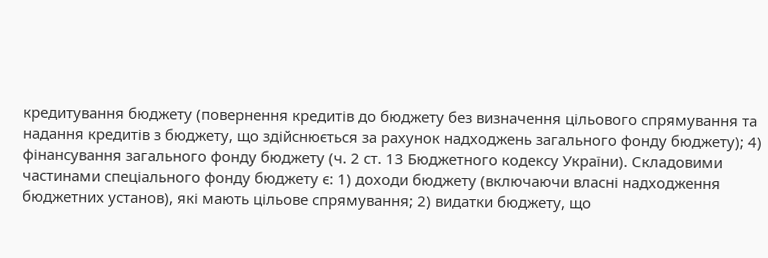кредитування бюджету (повернення кредитів до бюджету без визначення цільового спрямування та надання кредитів з бюджету, що здійснюється за рахунок надходжень загального фонду бюджету); 4) фінансування загального фонду бюджету (ч. 2 ст. 13 Бюджетного кодексу України). Складовими частинами спеціального фонду бюджету є: 1) доходи бюджету (включаючи власні надходження бюджетних установ), які мають цільове спрямування; 2) видатки бюджету, що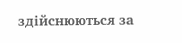здійснюються за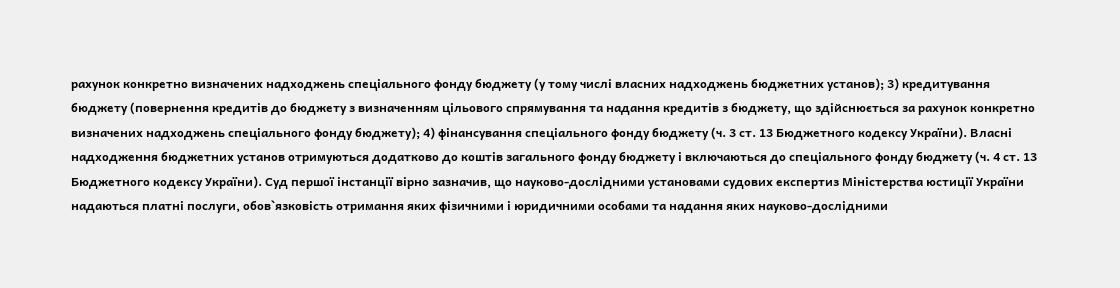рахунок конкретно визначених надходжень спеціального фонду бюджету (у тому числі власних надходжень бюджетних установ); 3) кредитування бюджету (повернення кредитів до бюджету з визначенням цільового спрямування та надання кредитів з бюджету, що здійснюється за рахунок конкретно визначених надходжень спеціального фонду бюджету); 4) фінансування спеціального фонду бюджету (ч. 3 ст. 13 Бюджетного кодексу України). Власні надходження бюджетних установ отримуються додатково до коштів загального фонду бюджету і включаються до спеціального фонду бюджету (ч. 4 ст. 13 Бюджетного кодексу України). Суд першої інстанції вірно зазначив, що науково-дослідними установами судових експертиз Міністерства юстиції України надаються платні послуги, обов`язковість отримання яких фізичними і юридичними особами та надання яких науково-дослідними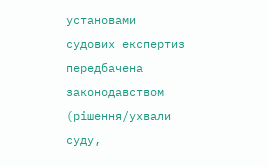установами судових експертиз передбачена законодавством (рішення/ухвали суду,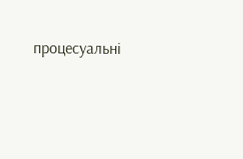процесуальні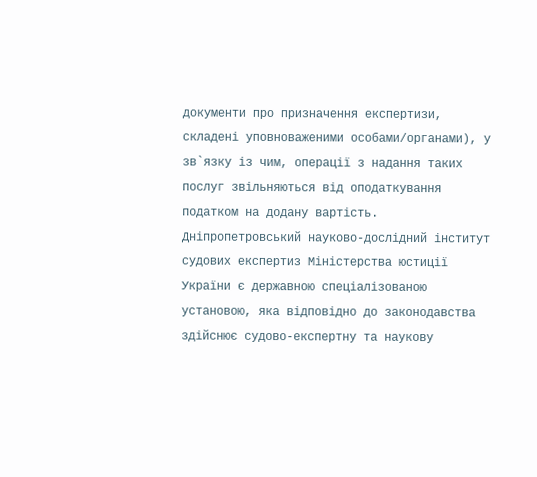документи про призначення експертизи, складені уповноваженими особами/органами), у зв`язку із чим, операції з надання таких послуг звільняються від оподаткування податком на додану вартість. Дніпропетровський науково-дослідний інститут судових експертиз Міністерства юстиції України є державною спеціалізованою установою, яка відповідно до законодавства здійснює судово-експертну та наукову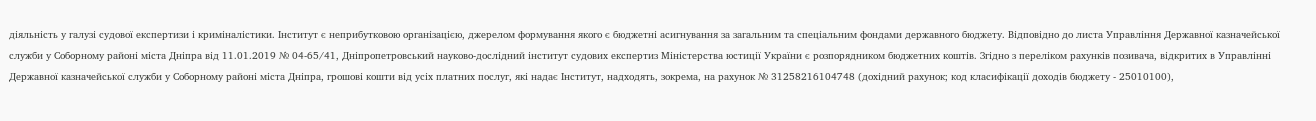діяльність у галузі судової експертизи і криміналістики. Інститут є неприбутковою організацією, джерелом формування якого є бюджетні асигнування за загальним та спеціальним фондами державного бюджету. Відповідно до листа Управління Державної казначейської служби у Соборному районі міста Дніпра від 11.01.2019 № 04-65/41, Дніпропетровський науково-дослідний інститут судових експертиз Міністерства юстиції України є розпорядником бюджетних коштів. Згідно з переліком рахунків позивача, відкритих в Управлінні Державної казначейської служби у Соборному районі міста Дніпра, грошові кошти від усіх платних послуг, які надає Інститут, надходять, зокрема, на рахунок № 31258216104748 (дохідний рахунок; код класифікації доходів бюджету - 25010100),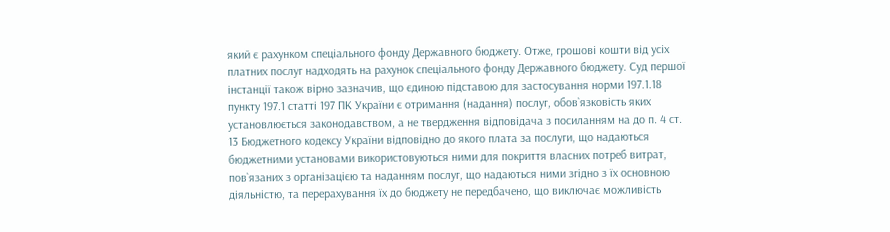який є рахунком спеціального фонду Державного бюджету. Отже, грошові кошти від усіх платних послуг надходять на рахунок спеціального фонду Державного бюджету. Суд першої інстанції також вірно зазначив, що єдиною підставою для застосування норми 197.1.18 пункту 197.1 статті 197 ПК України є отримання (надання) послуг, обов`язковість яких установлюється законодавством, а не твердження відповідача з посиланням на до п. 4 ст. 13 Бюджетного кодексу України відповідно до якого плата за послуги, що надаються бюджетними установами використовуються ними для покриття власних потреб витрат, пов`язаних з організацією та наданням послуг, що надаються ними згідно з їх основною діяльністю, та перерахування їх до бюджету не передбачено, що виключає можливість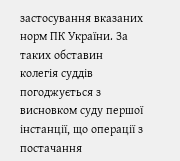застосування вказаних норм ПК України. За таких обставин колегія суддів погоджується з висновком суду першої інстанції, що операції з постачання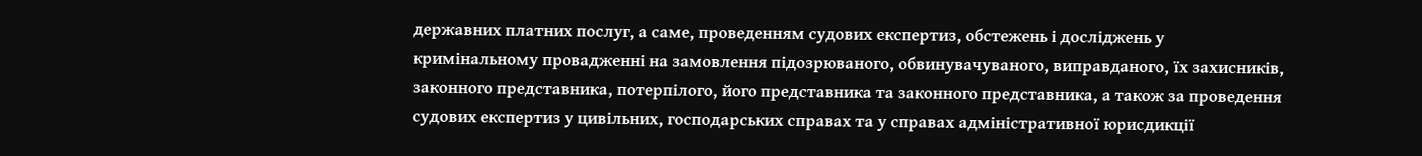державних платних послуг, а саме, проведенням судових експертиз, обстежень і досліджень у кримінальному провадженні на замовлення підозрюваного, обвинувачуваного, виправданого, їх захисників, законного представника, потерпілого, його представника та законного представника, а також за проведення судових експертиз у цивільних, господарських справах та у справах адміністративної юрисдикції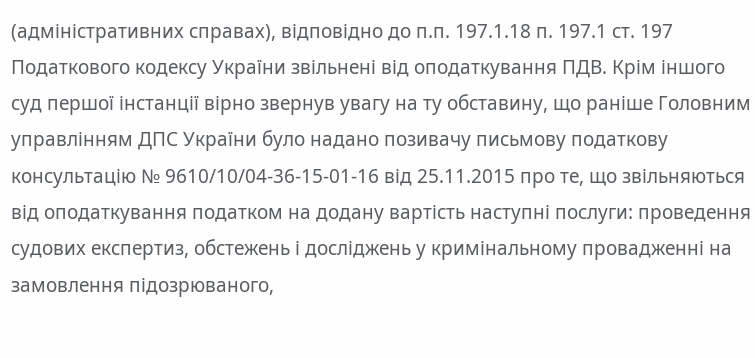(адміністративних справах), відповідно до п.п. 197.1.18 п. 197.1 ст. 197 Податкового кодексу України звільнені від оподаткування ПДВ. Крім іншого суд першої інстанції вірно звернув увагу на ту обставину, що раніше Головним управлінням ДПС України було надано позивачу письмову податкову консультацію № 9610/10/04-36-15-01-16 від 25.11.2015 про те, що звільняються від оподаткування податком на додану вартість наступні послуги: проведення судових експертиз, обстежень і досліджень у кримінальному провадженні на замовлення підозрюваного,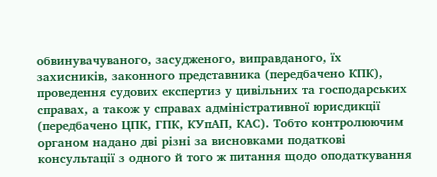обвинувачуваного, засудженого, виправданого, їх захисників, законного представника (передбачено КПК), проведення судових експертиз у цивільних та господарських справах, а також у справах адміністративної юрисдикції (передбачено ЦПК, ГПК, КУпАП, КАС). Тобто контролюючим органом надано дві різні за висновками податкові консультації з одного й того ж питання щодо оподаткування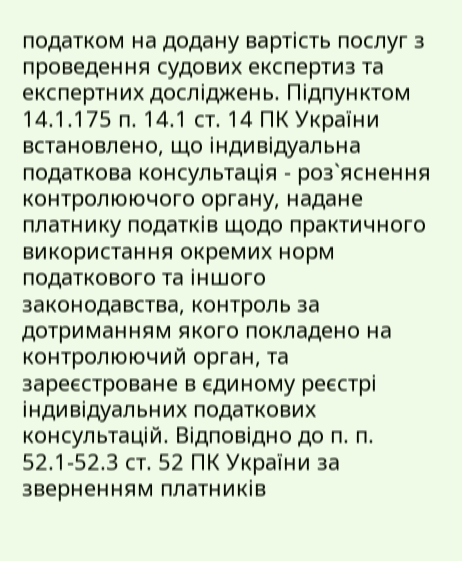податком на додану вартість послуг з проведення судових експертиз та експертних досліджень. Підпунктом 14.1.175 п. 14.1 ст. 14 ПК України встановлено, що індивідуальна податкова консультація - роз`яснення контролюючого органу, надане платнику податків щодо практичного використання окремих норм податкового та іншого законодавства, контроль за дотриманням якого покладено на контролюючий орган, та зареєстроване в єдиному реєстрі індивідуальних податкових консультацій. Відповідно до п. п. 52.1-52.3 ст. 52 ПК України за зверненням платників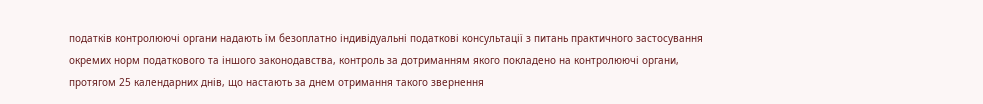податків контролюючі органи надають їм безоплатно індивідуальні податкові консультації з питань практичного застосування окремих норм податкового та іншого законодавства, контроль за дотриманням якого покладено на контролюючі органи, протягом 25 календарних днів, що настають за днем отримання такого звернення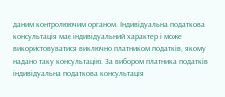даним контролюючим органом. Індивідуальна податкова консультація має індивідуальний характер і може використовуватися виключно платником податків, якому надано таку консультацію. За вибором платника податків індивідуальна податкова консультація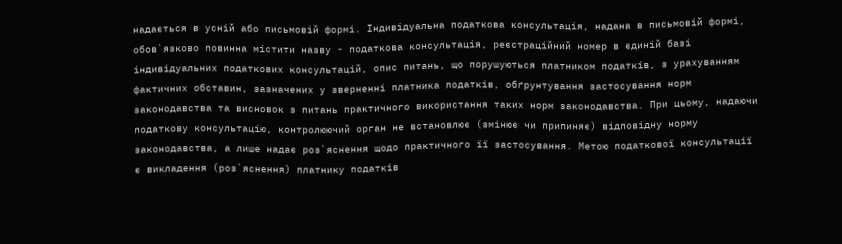надається в усній або письмовій формі. Індивідуальна податкова консультація, надана в письмовій формі, обов`язково повинна містити назву - податкова консультація, реєстраційний номер в єдиній базі індивідуальних податкових консультацій, опис питань, що порушуються платником податків, з урахуванням фактичних обставин, зазначених у зверненні платника податків, обґрунтування застосування норм законодавства та висновок з питань практичного використання таких норм законодавства. При цьому, надаючи податкову консультацію, контролюючий орган не встановлює (змінює чи припиняє) відповідну норму законодавства, а лише надає роз`яснення щодо практичного її застосування. Метою податкової консультації є викладення (роз`яснення) платнику податків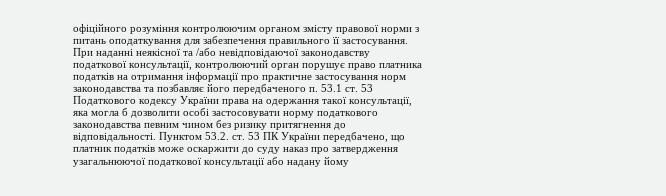офіційного розуміння контролюючим органом змісту правової норми з питань оподаткування для забезпечення правильного її застосування. При наданні неякісної та /або невідповідаючої законодавству податкової консультації, контролюючий орган порушує право платника податків на отримання інформації про практичне застосування норм законодавства та позбавляє його передбаченого п. 53.1 ст. 53 Податкового кодексу України права на одержання такої консультації, яка могла б дозволити особі застосовувати норму податкового законодавства певним чином без ризику притягнення до відповідальності. Пунктом 53.2. ст. 53 ПК України передбачено, що платник податків може оскаржити до суду наказ про затвердження узагальнюючої податкової консультації або надану йому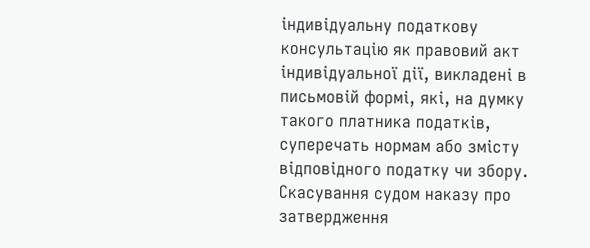індивідуальну податкову консультацію як правовий акт індивідуальної дії, викладені в письмовій формі, які, на думку такого платника податків, суперечать нормам або змісту відповідного податку чи збору. Скасування судом наказу про затвердження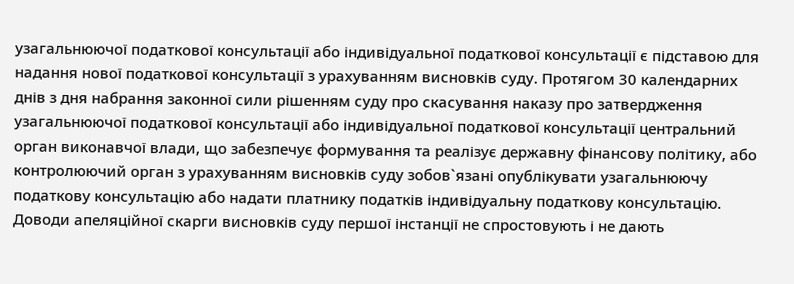узагальнюючої податкової консультації або індивідуальної податкової консультації є підставою для надання нової податкової консультації з урахуванням висновків суду. Протягом 30 календарних днів з дня набрання законної сили рішенням суду про скасування наказу про затвердження узагальнюючої податкової консультації або індивідуальної податкової консультації центральний орган виконавчої влади, що забезпечує формування та реалізує державну фінансову політику, або контролюючий орган з урахуванням висновків суду зобов`язані опублікувати узагальнюючу податкову консультацію або надати платнику податків індивідуальну податкову консультацію. Доводи апеляційної скарги висновків суду першої інстанції не спростовують і не дають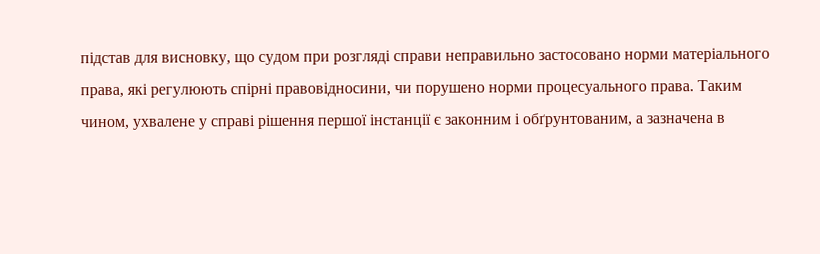підстав для висновку, що судом при розгляді справи неправильно застосовано норми матеріального права, які регулюють спірні правовідносини, чи порушено норми процесуального права. Таким чином, ухвалене у справі рішення першої інстанції є законним і обґрунтованим, а зазначена в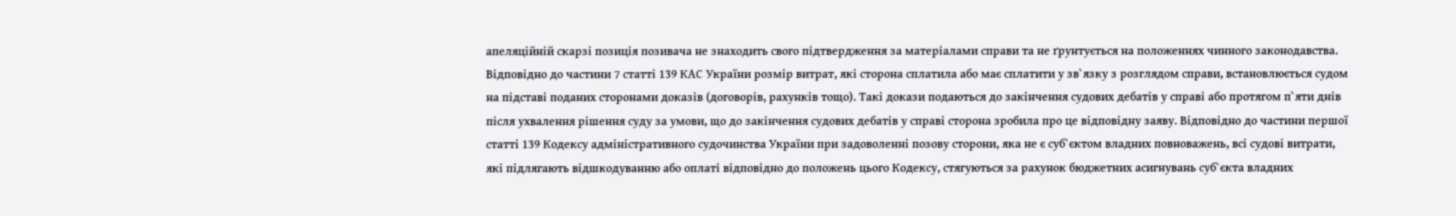апеляційній скарзі позиція позивача не знаходить свого підтвердження за матеріалами справи та не ґрунтується на положеннях чинного законодавства. Відповідно до частини 7 статті 139 КАС України розмір витрат, які сторона сплатила або має сплатити у зв`язку з розглядом справи, встановлюється судом на підставі поданих сторонами доказів (договорів, рахунків тощо). Такі докази подаються до закінчення судових дебатів у справі або протягом п`яти днів після ухвалення рішення суду за умови, що до закінчення судових дебатів у справі сторона зробила про це відповідну заяву. Відповідно до частини першої статті 139 Кодексу адміністративного судочинства України при задоволенні позову сторони, яка не є суб`єктом владних повноважень, всі судові витрати, які підлягають відшкодуванню або оплаті відповідно до положень цього Кодексу, стягуються за рахунок бюджетних асигнувань суб`єкта владних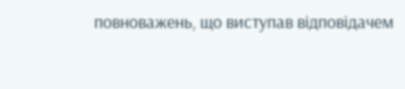повноважень, що виступав відповідачем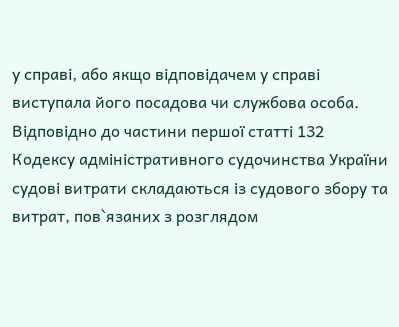у справі, або якщо відповідачем у справі виступала його посадова чи службова особа. Відповідно до частини першої статті 132 Кодексу адміністративного судочинства України судові витрати складаються із судового збору та витрат, пов`язаних з розглядом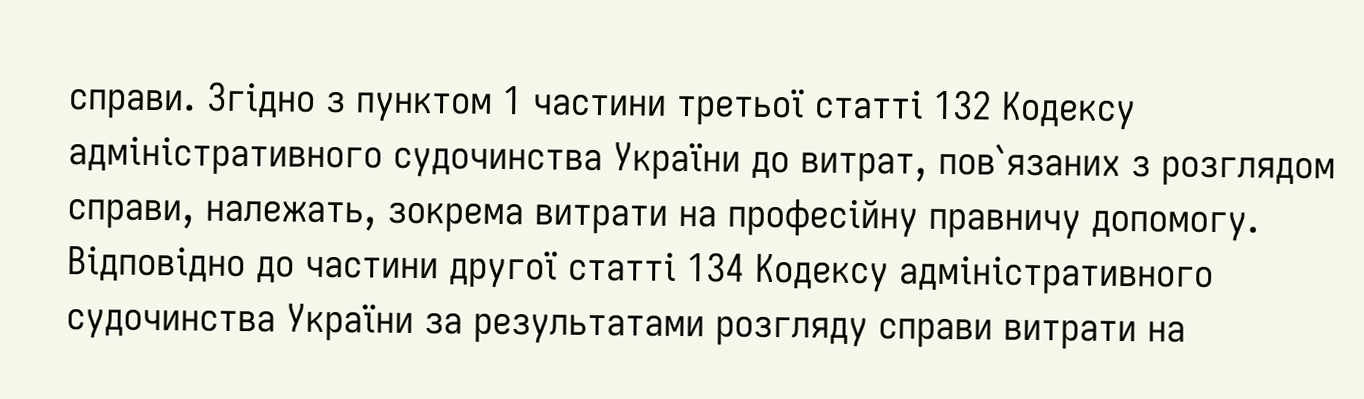справи. Згідно з пунктом 1 частини третьої статті 132 Кодексу адміністративного судочинства України до витрат, пов`язаних з розглядом справи, належать, зокрема витрати на професійну правничу допомогу. Відповідно до частини другої статті 134 Кодексу адміністративного судочинства України за результатами розгляду справи витрати на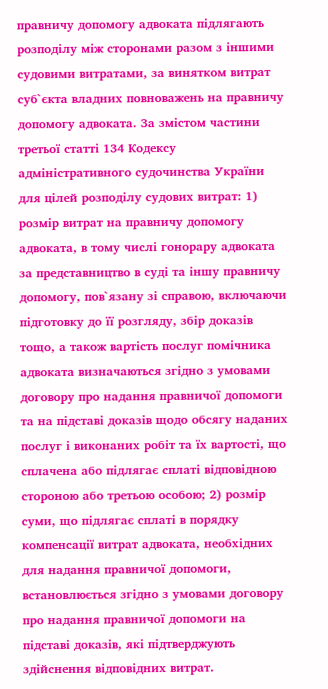правничу допомогу адвоката підлягають розподілу між сторонами разом з іншими судовими витратами, за винятком витрат суб`єкта владних повноважень на правничу допомогу адвоката. За змістом частини третьої статті 134 Кодексу адміністративного судочинства України для цілей розподілу судових витрат: 1) розмір витрат на правничу допомогу адвоката, в тому числі гонорару адвоката за представництво в суді та іншу правничу допомогу, пов`язану зі справою, включаючи підготовку до її розгляду, збір доказів тощо, а також вартість послуг помічника адвоката визначаються згідно з умовами договору про надання правничої допомоги та на підставі доказів щодо обсягу наданих послуг і виконаних робіт та їх вартості, що сплачена або підлягає сплаті відповідною стороною або третьою особою; 2) розмір суми, що підлягає сплаті в порядку компенсації витрат адвоката, необхідних для надання правничої допомоги, встановлюється згідно з умовами договору про надання правничої допомоги на підставі доказів, які підтверджують здійснення відповідних витрат.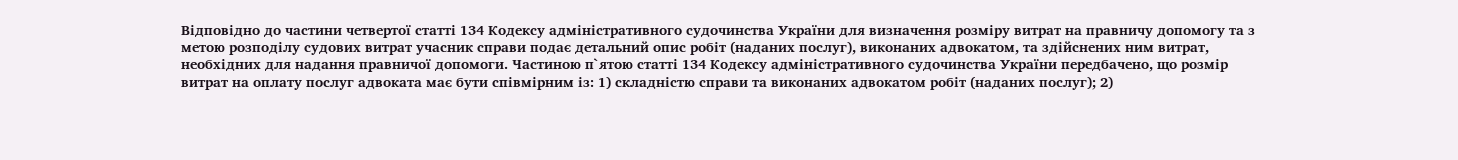Відповідно до частини четвертої статті 134 Кодексу адміністративного судочинства України для визначення розміру витрат на правничу допомогу та з метою розподілу судових витрат учасник справи подає детальний опис робіт (наданих послуг), виконаних адвокатом, та здійснених ним витрат, необхідних для надання правничої допомоги. Частиною п`ятою статті 134 Кодексу адміністративного судочинства України передбачено, що розмір витрат на оплату послуг адвоката має бути співмірним із: 1) складністю справи та виконаних адвокатом робіт (наданих послуг); 2)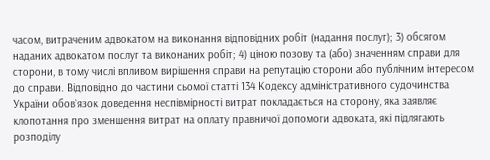часом, витраченим адвокатом на виконання відповідних робіт (надання послуг); 3) обсягом наданих адвокатом послуг та виконаних робіт; 4) ціною позову та (або) значенням справи для сторони, в тому числі впливом вирішення справи на репутацію сторони або публічним інтересом до справи. Відповідно до частини сьомої статті 134 Кодексу адміністративного судочинства України обов`язок доведення неспівмірності витрат покладається на сторону, яка заявляє клопотання про зменшення витрат на оплату правничої допомоги адвоката, які підлягають розподілу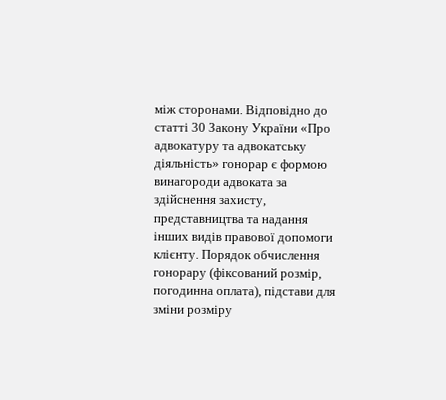між сторонами. Відповідно до статті 30 Закону України «Про адвокатуру та адвокатську діяльність» гонорар є формою винагороди адвоката за здійснення захисту, представництва та надання інших видів правової допомоги клієнту. Порядок обчислення гонорару (фіксований розмір, погодинна оплата), підстави для зміни розміру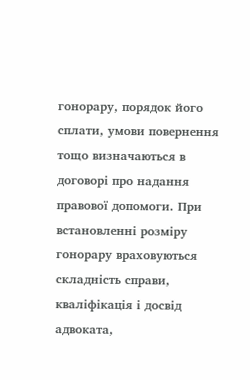гонорару, порядок його сплати, умови повернення тощо визначаються в договорі про надання правової допомоги. При встановленні розміру гонорару враховуються складність справи, кваліфікація і досвід адвоката,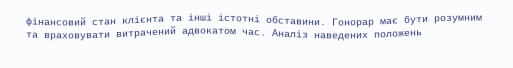фінансовий стан клієнта та інші істотні обставини. Гонорар має бути розумним та враховувати витрачений адвокатом час. Аналіз наведених положень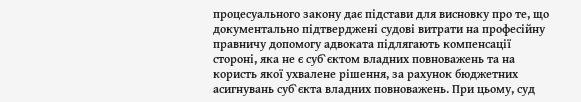процесуального закону дає підстави для висновку про те, що документально підтверджені судові витрати на професійну правничу допомогу адвоката підлягають компенсації стороні, яка не є суб`єктом владних повноважень та на користь якої ухвалене рішення, за рахунок бюджетних асигнувань суб`єкта владних повноважень. При цьому, суд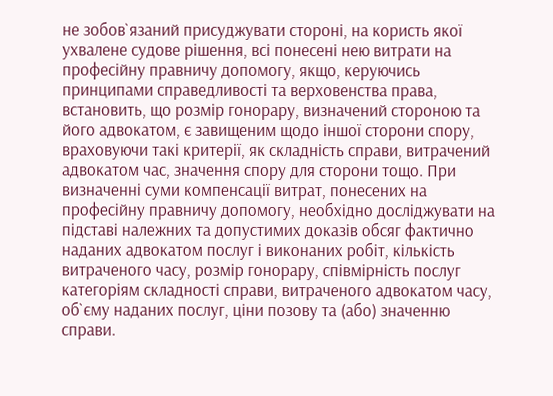не зобов`язаний присуджувати стороні, на користь якої ухвалене судове рішення, всі понесені нею витрати на професійну правничу допомогу, якщо, керуючись принципами справедливості та верховенства права, встановить, що розмір гонорару, визначений стороною та його адвокатом, є завищеним щодо іншої сторони спору, враховуючи такі критерії, як складність справи, витрачений адвокатом час, значення спору для сторони тощо. При визначенні суми компенсації витрат, понесених на професійну правничу допомогу, необхідно досліджувати на підставі належних та допустимих доказів обсяг фактично наданих адвокатом послуг і виконаних робіт, кількість витраченого часу, розмір гонорару, співмірність послуг категоріям складності справи, витраченого адвокатом часу, об`єму наданих послуг, ціни позову та (або) значенню справи.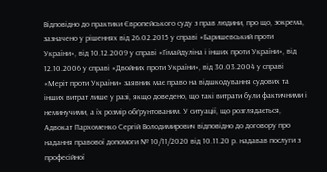Відповідно до практики Європейського суду з прав людини, про що, зокрема, зазначено у рішеннях від 26.02.2015 у справі «Баришевський проти України», від 10.12.2009 у справі «Гімайдуліна і інших проти України», від 12.10.2006 у справі «Двойних проти України», від 30.03.2004 у справі «Меріт проти України» заявник має право на відшкодування судових та інших витрат лише у разі, якщо доведено, що такі витрати були фактичними і неминучими, а їх розмір обґрунтованим. У ситуації, що розглядається, Адвокат Пархоменко Сергій Володимирович відповідно до договору про надання правової допомоги № 10/11/2020 від 10.11.20 р. надавав послуги з професійної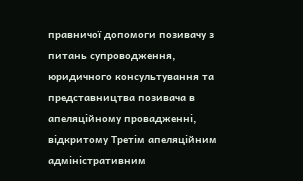правничої допомоги позивачу з питань супроводження, юридичного консультування та представництва позивача в апеляційному провадженні, відкритому Третім апеляційним адміністративним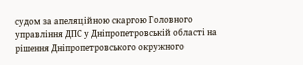судом за апеляційною скаргою Головного управління ДПС у Дніпропетровській області на рішення Дніпропетровського окружного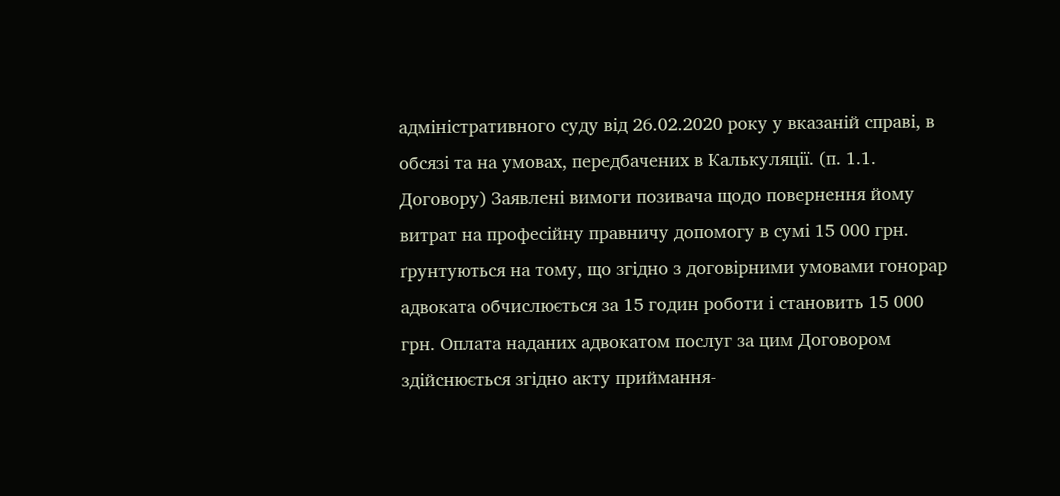адміністративного суду від 26.02.2020 року у вказаній справі, в обсязі та на умовах, передбачених в Калькуляції. (п. 1.1. Договору) Заявлені вимоги позивача щодо повернення йому витрат на професійну правничу допомогу в сумі 15 000 грн. ґрунтуються на тому, що згідно з договірними умовами гонорар адвоката обчислюється за 15 годин роботи і становить 15 000 грн. Оплата наданих адвокатом послуг за цим Договором здійснюється згідно акту приймання-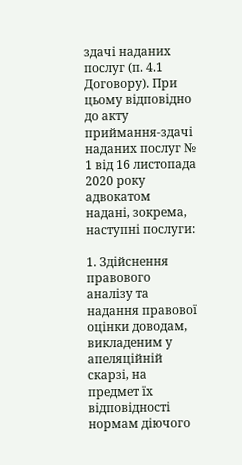здачі наданих послуг (п. 4.1 Договору). При цьому відповідно до акту приймання-здачі наданих послуг № 1 від 16 листопада 2020 року адвокатом надані, зокрема, наступні послуги:

1. Здійснення правового аналізу та надання правової оцінки доводам, викладеним у апеляційній скарзі, на предмет їх відповідності нормам діючого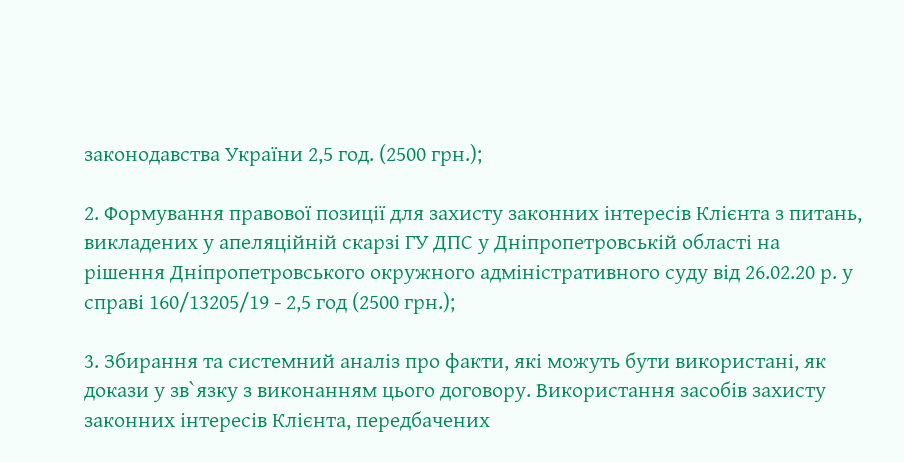законодавства України 2,5 год. (2500 грн.);

2. Формування правової позиції для захисту законних інтересів Клієнта з питань, викладених у апеляційній скарзі ГУ ДПС у Дніпропетровській області на рішення Дніпропетровського окружного адміністративного суду від 26.02.20 р. у справі 160/13205/19 - 2,5 год (2500 грн.);

3. Збирання та системний аналіз про факти, які можуть бути використані, як докази у зв`язку з виконанням цього договору. Використання засобів захисту законних інтересів Клієнта, передбачених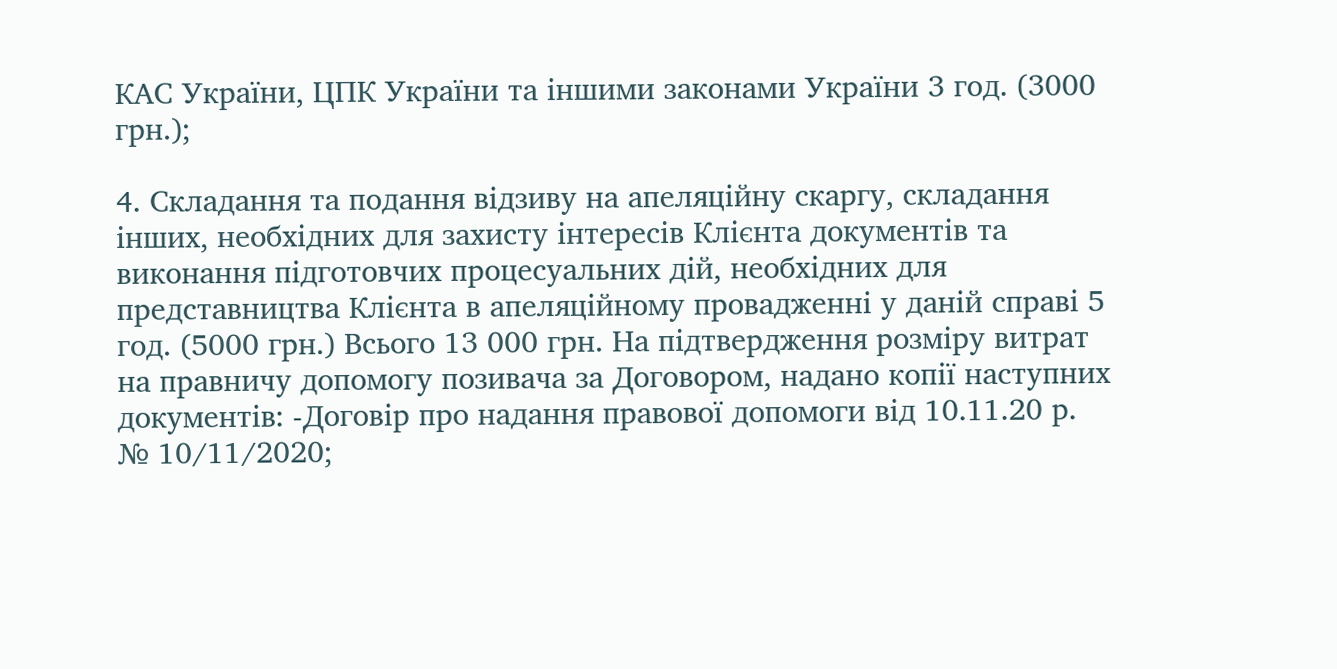КАС України, ЦПК України та іншими законами України 3 год. (3000 грн.);

4. Складання та подання відзиву на апеляційну скаргу, складання інших, необхідних для захисту інтересів Клієнта документів та виконання підготовчих процесуальних дій, необхідних для представництва Клієнта в апеляційному провадженні у даній справі 5 год. (5000 грн.) Всього 13 000 грн. На підтвердження розміру витрат на правничу допомогу позивача за Договором, надано копії наступних документів: -Договір про надання правової допомоги від 10.11.20 р. № 10/11/2020;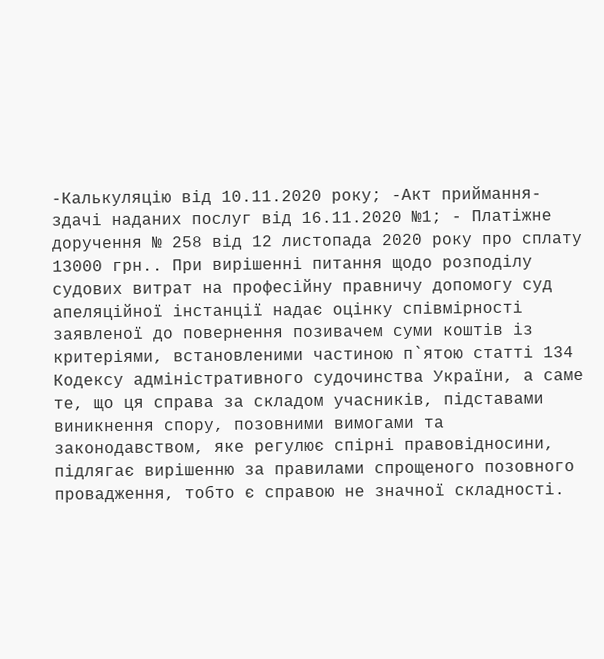-Калькуляцію від 10.11.2020 року; -Акт приймання-здачі наданих послуг від 16.11.2020 №1; - Платіжне доручення № 258 від 12 листопада 2020 року про сплату 13000 грн.. При вирішенні питання щодо розподілу судових витрат на професійну правничу допомогу суд апеляційної інстанції надає оцінку співмірності заявленої до повернення позивачем суми коштів із критеріями, встановленими частиною п`ятою статті 134 Кодексу адміністративного судочинства України, а саме те, що ця справа за складом учасників, підставами виникнення спору, позовними вимогами та законодавством, яке регулює спірні правовідносини, підлягає вирішенню за правилами спрощеного позовного провадження, тобто є справою не значної складності.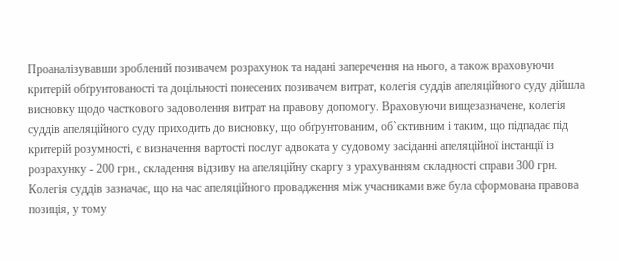Проаналізувавши зроблений позивачем розрахунок та надані заперечення на нього, а також враховуючи критерій обґрунтованості та доцільності понесених позивачем витрат, колегія суддів апеляційного суду дійшла висновку щодо часткового задоволення витрат на правову допомогу. Враховуючи вищезазначене, колегія суддів апеляційного суду приходить до висновку, що обґрунтованим, об`єктивним і таким, що підпадає під критерій розумності, є визначення вартості послуг адвоката у судовому засіданні апеляційної інстанції із розрахунку - 200 грн., складення відзиву на апеляційну скаргу з урахуванням складності справи 300 грн. Колегія суддів зазначає, що на час апеляційного провадження між учасниками вже була сформована правова позиція, у тому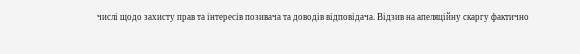числі щодо захисту прав та інтересів позивача та доводів відповідача. Відзив на апеляційну скаргу фактично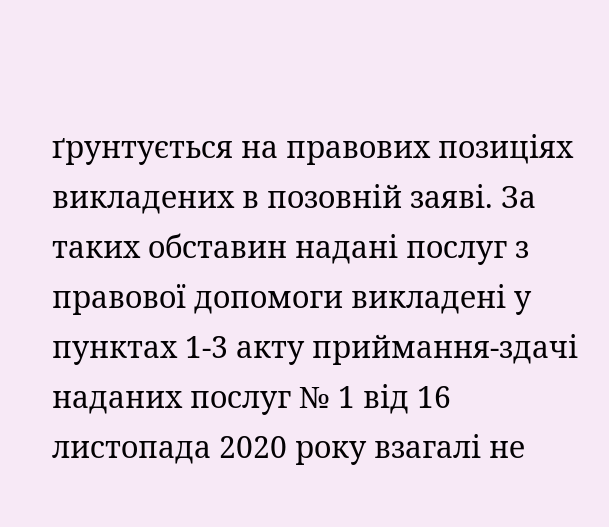ґрунтується на правових позиціях викладених в позовній заяві. За таких обставин надані послуг з правової допомоги викладені у пунктах 1-3 акту приймання-здачі наданих послуг № 1 від 16 листопада 2020 року взагалі не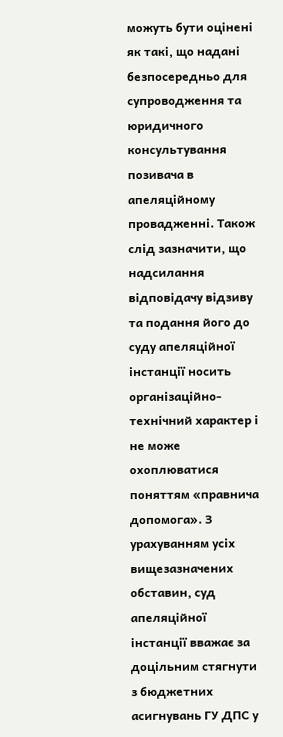можуть бути оцінені як такі, що надані безпосередньо для супроводження та юридичного консультування позивача в апеляційному провадженні. Також слід зазначити, що надсилання відповідачу відзиву та подання його до суду апеляційної інстанції носить організаційно-технічний характер і не може охоплюватися поняттям «правнича допомога». З урахуванням усіх вищезазначених обставин, суд апеляційної інстанції вважає за доцільним стягнути з бюджетних асигнувань ГУ ДПС у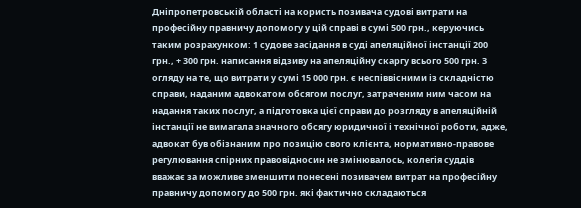Дніпропетровській області на користь позивача судові витрати на професійну правничу допомогу у цій справі в сумі 500 грн., керуючись таким розрахунком: 1 судове засідання в суді апеляційної інстанції 200 грн., + 300 грн. написання відзиву на апеляційну скаргу всього 500 грн. З огляду на те, що витрати у сумі 15 000 грн. є неспіввісними із складністю справи, наданим адвокатом обсягом послуг, затраченим ним часом на надання таких послуг, а підготовка цієї справи до розгляду в апеляційній інстанції не вимагала значного обсягу юридичної і технічної роботи, адже, адвокат був обізнаним про позицію свого клієнта, нормативно-правове регулювання спірних правовідносин не змінювалось, колегія суддів вважає за можливе зменшити понесені позивачем витрат на професійну правничу допомогу до 500 грн. які фактично складаються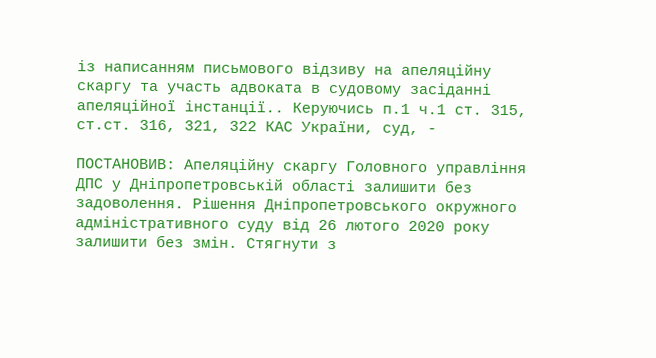із написанням письмового відзиву на апеляційну скаргу та участь адвоката в судовому засіданні апеляційної інстанції.. Керуючись п.1 ч.1 ст. 315, ст.ст. 316, 321, 322 КАС України, суд, -

ПОСТАНОВИВ: Апеляційну скаргу Головного управління ДПС у Дніпропетровській області залишити без задоволення. Рішення Дніпропетровського окружного адміністративного суду від 26 лютого 2020 року залишити без змін. Стягнути з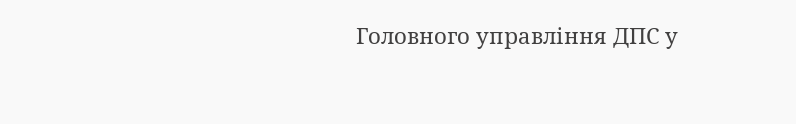Головного управління ДПС у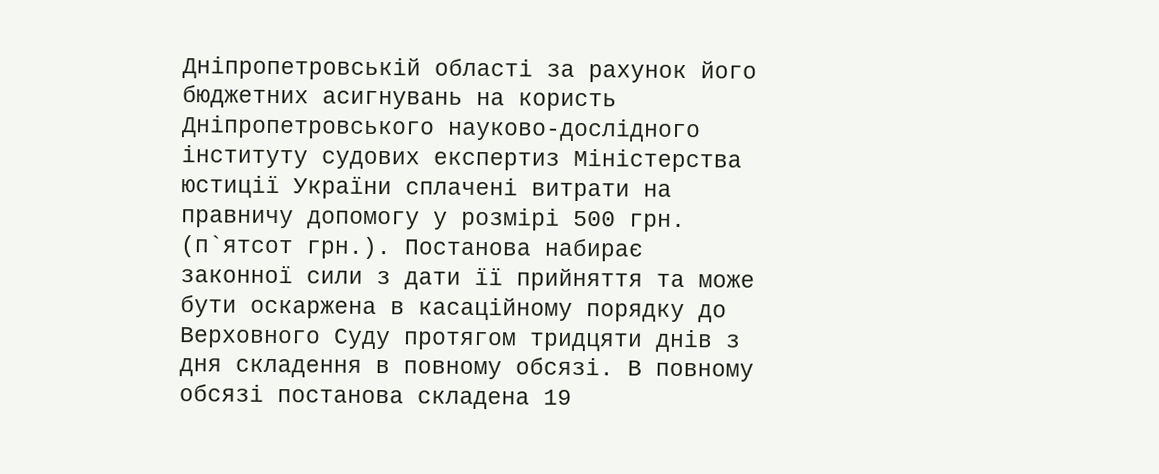Дніпропетровській області за рахунок його бюджетних асигнувань на користь Дніпропетровського науково-дослідного інституту судових експертиз Міністерства юстиції України сплачені витрати на правничу допомогу у розмірі 500 грн. (п`ятсот грн.). Постанова набирає законної сили з дати її прийняття та може бути оскаржена в касаційному порядку до Верховного Суду протягом тридцяти днів з дня складення в повному обсязі. В повному обсязі постанова складена 19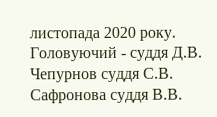листопада 2020 року. Головуючий - суддя Д.В. Чепурнов суддя С.В. Сафронова суддя В.В.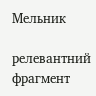Мельник

релевантний фрагмент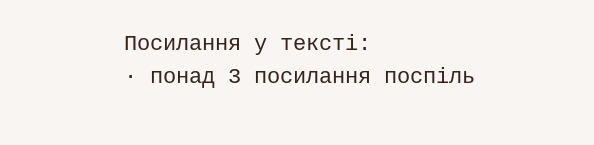Посилання у тексті:
· понад 3 посилання поспіль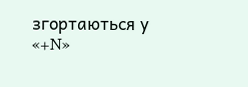згортаються у «+N»